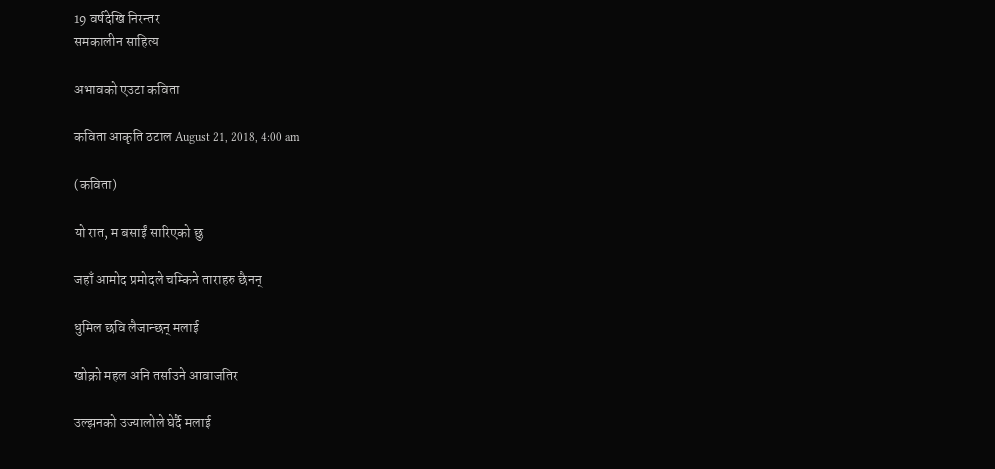19 वर्षदेखि निरन्तर
समकालीन साहित्य

अभावको एउटा कविता

कविता आकृति ठटाल August 21, 2018, 4:00 am

(कविता)

यो रात, म बसाईं सारिएको छु

जहाँ आमोद प्रमोदले चम्किने ताराहरु छैनन्

धुमिल छवि लैजान्छन् मलाई

खोक्रो महल अनि तर्साउने आवाजतिर

उल्झनको उज्यालोले घेर्दै मलाई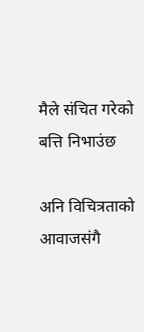मैले संचित गरेको बत्ति निभाउंछ

अनि विचित्रताको आवाजसंगै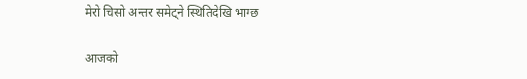मेरो चिसो अन्तर समेट्ने स्थितिदेखि भाग्छ

आजको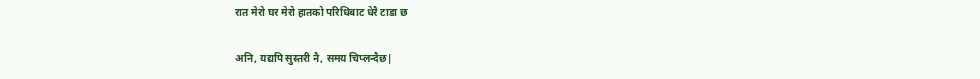रात मेरो घर मेरो हातको परिधिबाट धेरै टाडा छ

अनि, यद्यपि सुस्तरी नै, समय चिप्लन्दैछ|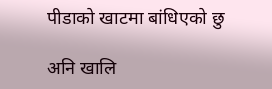पीडाको खाटमा बांधिएको छु

अनि खालि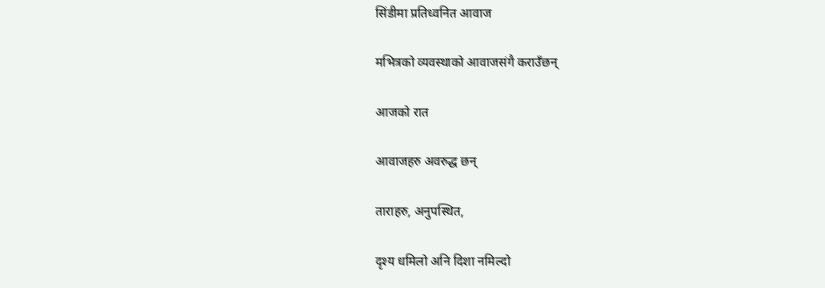सिंडीमा प्रतिध्वनित आवाज

मभित्रको व्यवस्थाको आवाजसंगै कराउँछन्

आजको रात

आवाजहरु अवरुद्ध छन्

ताराहरु, अनुपस्थित,

दृश्य धमिलो अनि दिशा नमिल्दो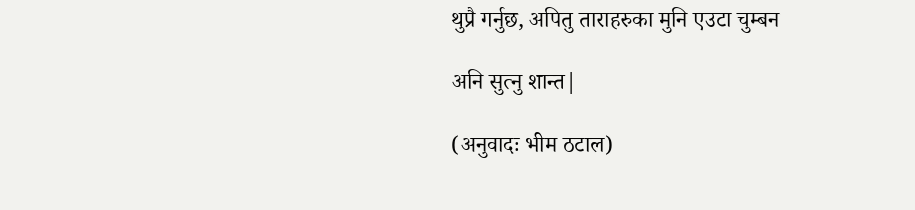थुप्रै गर्नुछ, अपितु ताराहरुका मुनि एउटा चुम्बन

अनि सुत्नु शान्त|

(अनुवादः भीम ठटाल)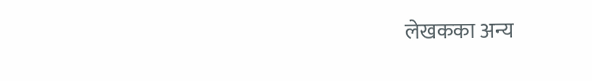लेखकका अन्य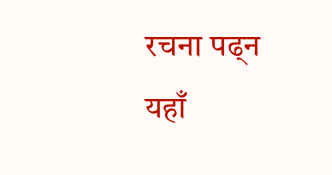रचना पढ्न यहाँ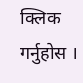क्लिक गर्नुहोस ।